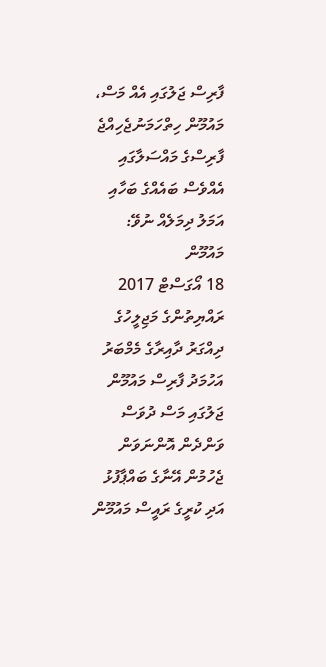ފާރިސް ޖަލުގައި އެއް މަސް، މައުމޫން ހިތްހަމަނުޖެހިއްޖެ
ފާރިސްގެ މައްސަލާގައި އެއްވެސް ބައެއްގެ ބަހާއި އަމަލު ދިމަލެއް ނުވޭ: މައުމޫން
18 އޯގަސްޓް 2017
ރައްޔިތުންގެ މަޖިލީހުގެ ދިއްގަރު ދާއިރާގެ މެމްބަރު އަހުމަދު ފާރިސް މައުމޫން ޖަލުގައި މަސް ދުވަސް ވަންދެން އޮންނަވަން ޖެހުމުން އޭނާގެ ބައްޕާފުޅު އަދި ކުރީގެ ރައީސް މައުމޫން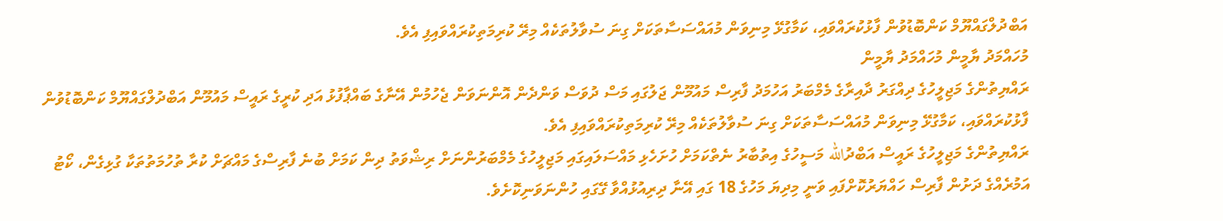އަބްދުލްގައްޔޫމް ކަންބޮޑުވުން ފާޅުކުރައްވައި، ކަމާގުޅޭ މިނިވަން މުއައްސަސާތަކަށް ގިނަ ސުވާލުތަކެއް މިރޭ ކުރިމަތިކުރައްވައިފި އެވެ.
މުހައްމަދު ޔާމީން މުހައްމަދު ޔާމީން
ރައްޔިތުންގެ މަޖިލީހުގެ ދިއްގަރު ދާއިރާގެ މެމްބަރު އަހުމަދު ފާރިސް މައުމޫން ޖަލުގައި މަސް ދުވަސް ވަންދެން އޮންނަވަން ޖެހުމުން އޭނާގެ ބައްޕާފުޅު އަދި ކުރީގެ ރައީސް މައުމޫން އަބްދުލްގައްޔޫމް ކަންބޮޑުވުން ފާޅުކުރައްވައި، ކަމާގުޅޭ މިނިވަން މުއައްސަސާތަކަށް ގިނަ ސުވާލުތަކެއް މިރޭ ކުރިމަތިކުރައްވައިފި އެވެ.
ރައްޔިތުންގެ މަޖިލީހުގެ ރައީސް އަބްދުالله މަސީހުގެ އިތުބާރު ނެތްކަމަށް ހުށަހެޅި މައްސަލައިގައި މަޖިލީހުގެ މެމްބަރުންނަށް ރިޝްވަތު ދިން ކަމަށް ބުނެ ފާރިސްގެ މައްޗަށް ކުރާ ތުހުމަތުތަކާ ގުޅިގެން، ކޯޓު އަމުރެއްގެ ދަށުން ފާރިސް ހައްޔަރުކޮށްފައި ވަނީ މިދިޔަ މަހުގެ 18 ގައި އޭނާ ދިރިއުޅުއްވާ ގޭގައި ހުންނަވަނިކޮށެވެ.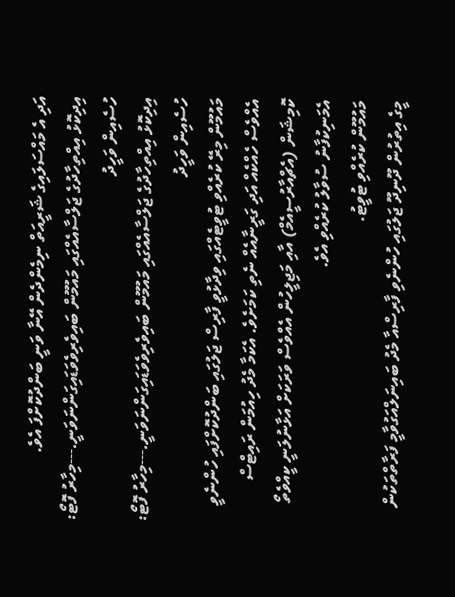އަދި އެ މައްސަލައިގެ ޝަރީއަތް ނިމެންދެން އޭނާ ވަނީ ބަންދުކޮށްފަ އެވެ.
އިދިކޮޅު އިއްތިހާދުގެ ޖަލްސާއެއްގައި މައުމޫން ބައިވެރިވެވަޑައިގަންނަވަނީ.---މިހާރު ފޮޓޯ: ހުސެއިން ވަހީދު
އިދިކޮޅު އިއްތިހާދުގެ ޖަލްސާއެއްގައި މައުމޫން ބައިވެރިވެވަޑައިގަންނަވަނީ.---މިހާރު ފޮޓޯ: ހުސެއިން ވަހީދު
މައުމޫން މިރޭ ކުރެއްވި ޓުވީޓެއްގައި ވިދާޅުވީ ފާރިސް ޖަލުގައި ބަންދުކޮށްފައި ހުންނެވީ އެއްވެސް ހެއްކެއް އަދި ގަރީނާއެއް ނެތި ކަމަށެވެ. އެކަމާ މެދު ހިއުމަން ރައިޓްސް ކޮމިޝަން (އެޗްއާރުސީއެމް) އާއި މަޖިލީހުން އެއްވެސް ވަރަކަށް އަޅާނުލަނީ ކީއްވެތޯ އެމަނިކުފާނު ސުވާލު ކުރެއްވި އެވެ.
މައުމޫން ކުރެއްވި ޓުވީޓު.
މީގެ އިތުރުން ދޫނިދޫ ޖަލުގައި ހުންނެވި ފާރިސްއާ މެދު ބައިނަލްއަގުވާމީ ފަރާތްތަކުން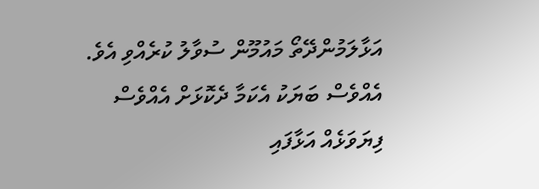އަޅާލަމުންދޭތޯ މައުމޫން ސުވާލު ކުރެއްވި އެވެ. އެއްވެސް ބަޔަކު އެކަމާ ދެކޮޅަށް އެއްވެސް ފިޔަވަޅެއް އަޅާފައި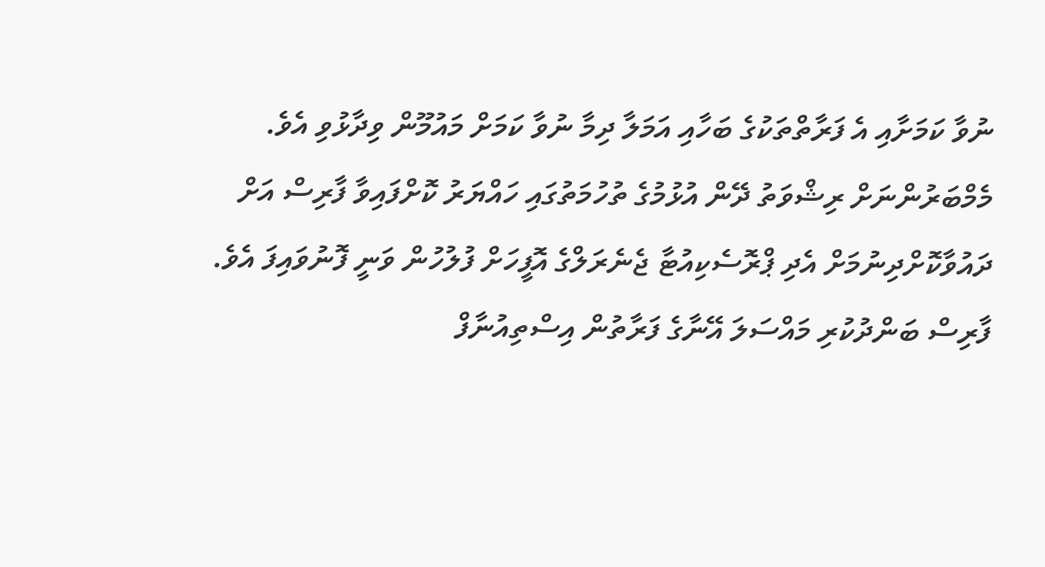ނުވާ ކަމަށާއި އެ ފަރާތްތަކުގެ ބަހާއި އަމަލާ ދިމާ ނުވާ ކަމަށް މައުމޫން ވިދާޅުވި އެވެ.
މެމްބަރުންނަށް ރިޝްވަތު ދޭން އުޅުމުގެ ތުހުމަތުގައި ހައްޔަރު ކޮށްފައިވާ ފާރިސް އަށް ދައުވާކޮށްދިނުމަށް އެދި ޕްރޮސެކިއުޓާ ޖެނެރަލްގެ އޮފީހަށް ފުލުހުން ވަނީ ފޮނުވައިފަ އެވެ.
ފާރިސް ބަންދުކުރި މައްސަލަ އޭނާގެ ފަރާތުން އިސްތިއުނާފް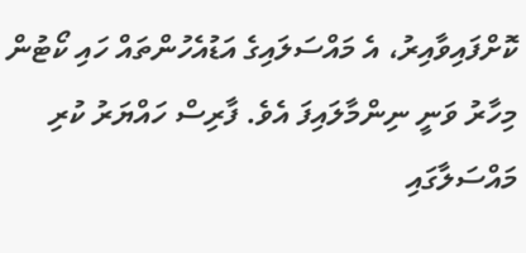ކޮށްފައިވާއިރު، އެ މައްސަލައިގެ އަޑުއެހުންތައް ހައި ކޯޓުން މިހާރު ވަނީ ނިންމާލައިފަ އެވެ. ފާރިސް ހައްޔަރު ކުރި މައްސަލާގައި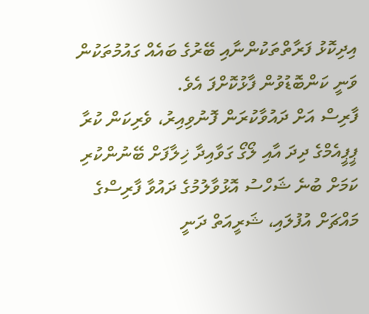އިދިކޮޅު ފަރާތްތަކުންނާއި ބޭރުގެ ބައެއް ގައުމުތަކުން ވަނީ ކަންބޮޑުވުން ފާޅުކޮށްފަ އެވެ.
ފާރިސް އަށް ދައުވާކުރަން ފޮނުވިއިރު، ވެރިކަން ކުރާ ޕީޕީއެމްގެ ދިދަ އާއި ލޯގޯ ގަވާއިދާ ޚިލާފަށް ބޭނުންކުރި ކަމަށް ބުނެ ޝަހްސު އޮޅުވާލުމުގެ ދައުވާ ފާރިސްގެ މައްޗަށް އުފުލައި، ޝަރީއަތް ދަނީ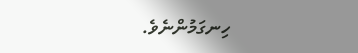ހިނގަމުންނެވެ.